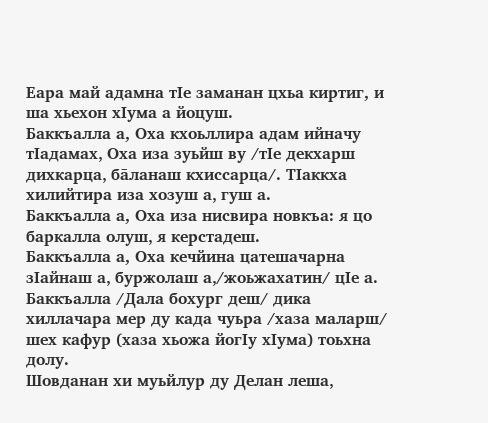Еара май адамна тIе заманан цхьа киртиг, и ша хьехон хIума а йоцуш.
Баккъалла а, Оха кхоьллира адам ийначу тIадамах‚ Оха иза зуьйш ву /тIе декхарш дихкарца‚ бāланаш кхиссарца/. ТIаккха хилийтира иза хозуш а‚ гуш а.
Баккъалла а, Оха иза нисвира новкъа: я цо баркалла олуш‚ я керстадеш.
Баккъалла а, Оха кечйина цатешачарна зIайнаш а‚ буржолаш а‚/жоьжахатин/ цIе а.
Баккъалла /Дала бохург деш/ дика хиллачара мер ду када чуьра /хаза маларш/ шех кафур (хаза хьожа йогIу хIума) тоьхна долу.
Шовданан хи муьйлур ду Делан леша‚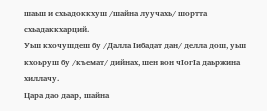шаьш и схьадоккхуш /шайна луучахь/ шортта схьадаккхарций.
Уьш кхочушдеш бу /Далла Iибадат дан/ делла дош‚ уьш кхоьруш бу /къемат/ дийнах‚ шен вон чIогIа даьржина хиллачу.
Цара дао даар, шайна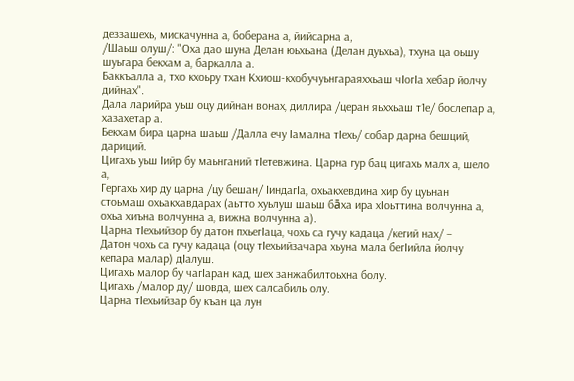деззашехь, мискачунна а‚ боберана а‚ йийсарна а,
/Шаьш олуш/: "Оха дао шуна Делан юьхьана (Делан дуьхьа)‚ тхуна ца оьшу шуьгара бекхам а‚ баркалла а.
Баккъалла а, тхо кхоьру тхан Кхиош-кхобучуьнгараяххьаш чIогIа хебар йолчу дийнах".
Дала ларийра уьш оцу дийнан вонах‚ диллира /церан яьххьаш т1е/ бослепар а‚ хазахетар а.
Бекхам бира царна шаьш /Далла ечу Iамална тIехь/ собар дарна бешций‚ дариций.
Цигахь уьш Iийр бу маьнганий тIетевжина. Царна гур бац цигахь малх а‚ шело а‚
Гергахь хир ду царна /цу бешан/ IиндагIа‚ охьакхевдина хир бу цуьнан стоьмаш охьакхавдарах (аьтто хуьлуш шаьш бāха ира хIоьттина волчунна а‚ охьа хиъна волчунна а‚ вижна волчунна а).
Царна тIехьийзор бу датон пхьегIаца‚ чохь са гучу кадаца /кегий нах/ −
Датон чохь са гучу кадаца (оцу тIехьийзачара хьуна мала бегIийла йолчу кепара малар) дIалуш.
Цигахь малор бу чагIаран кад‚ шех занжабилтоьхна болу.
Цигахь /малор ду/ шовда‚ шех салсабиль олу.
Царна тIехьийзар бу къан ца лун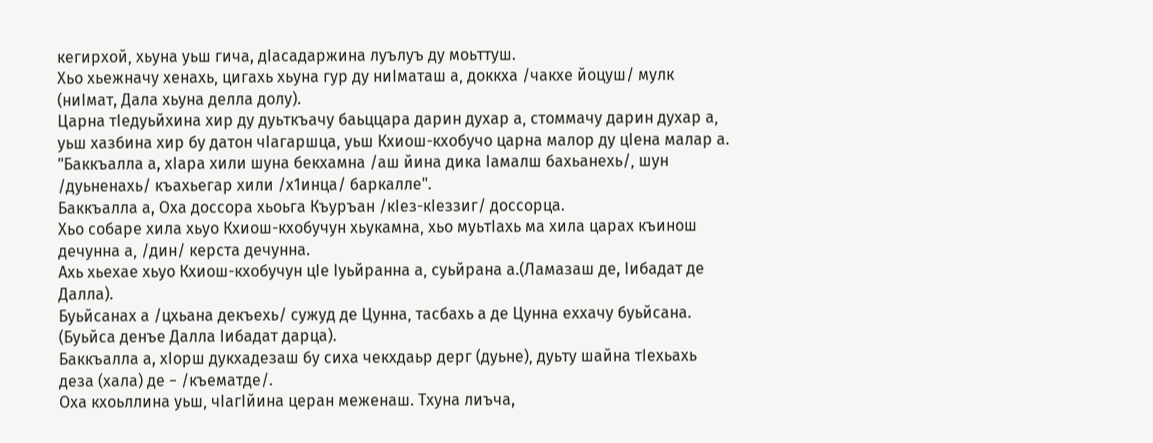кегирхой‚ хьуна уьш гича, дIасадаржина луълуъ ду моьттуш.
Хьо хьежначу хенахь‚ цигахь хьуна гур ду ниIматаш а‚ доккха /чакхе йоцуш/ мулк (ниIмат, Дала хьуна делла долу).
Царна тIедуьйхина хир ду дуьткъачу баьццара дарин духар а‚ стоммачу дарин духар а‚ уьш хазбина хир бу датон чIагаршца‚ уьш Кхиош-кхобучо царна малор ду цIена малар а.
"Баккъалла а, хIара хили шуна бекхамна /аш йина дика Iамалш бахьанехь/‚ шун /дуьненахь/ къахьегар хили /х1инца/ баркалле".
Баккъалла а, Оха доссора хьоьга Къуръан /кIез-кIеззиг/ доссорца.
Хьо собаре хила хьуо Кхиош-кхобучун хьукамна‚ хьо муьтIахь ма хила царах къинош дечунна а‚ /дин/ керста дечунна.
Ахь хьехае хьуо Кхиош-кхобучун цIе Iуьйранна а‚ суьйрана а.(Ламазаш де, Iибадат де Далла).
Буьйсанах а /цхьана декъехь/ сужуд де Цунна‚ тасбахь а де Цунна еххачу буьйсана. (Буьйса денъе Далла Iибадат дарца).
Баккъалла а, хIорш дукхадезаш бу сиха чекхдаьр дерг (дуьне)‚ дуьту шайна тIехьахь деза (хала) де − /къематде/.
Оха кхоьллина уьш‚ чIагIйина церан меженаш. Тхуна лиъча,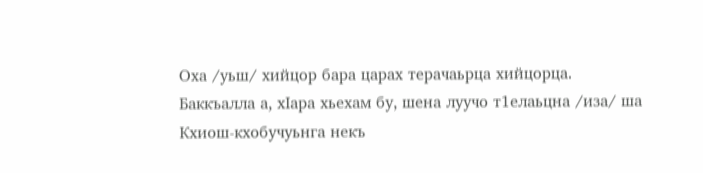Оха /уьш/ хийцор бара царах терачаьрца хийцорца.
Баккъалла а, хIара хьехам бу‚ шена луучо т1елаьцна /иза/ ша Кхиош-кхобучуьнга некъ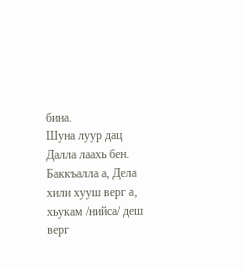бина.
Шуна луур дац Далла лаахь бен. Баккъалла а, Дела хили хууш верг а‚ хьукам /нийса/ деш верг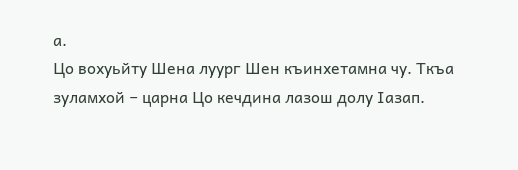а.
Цо вохуьйту Шена луург Шен къинхетамна чу. Ткъа зуламхой − царна Цо кечдина лазош долу Iазап.